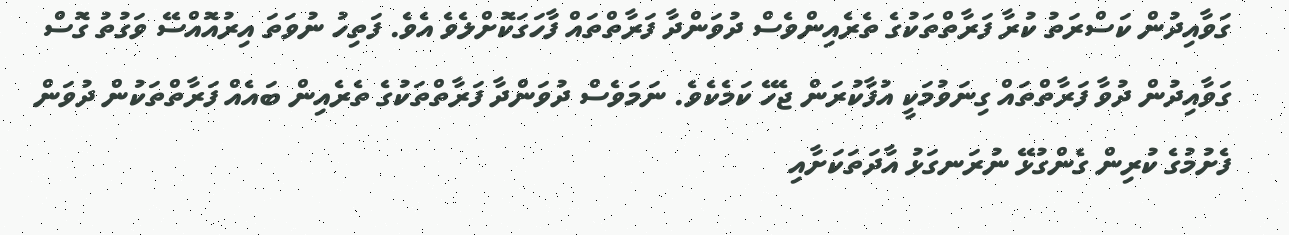ގަވާއިދުން ކަސްރަތު ކުރާ ފަރާތްތަކުގެ ތެރެއިންވެސް ދުވަންދާ ފަރާތްތައް ފާހަގަކޮށްލެވެ އެވެ. ފަތިހު ނުވަތަ އިރުއޮއްސޭ ވަގުތު ގޮސް ގަވާއިދުން ދުވާ ފަރާތްތައް ގިނަވުމަކީ އުފާކުރަން ޖެހޭ ކަމެކެވެ. ނަމަވެސް ދުވަންދާ ފަރާތްތަކުގެ ތެރެއިން ބައެއް ފަރާތްތަކުން ދުވަން ފެށުމުގެ ކުރިން ގެންގުޅޭ ނުރަނގަޅު އާދަތަކަށާއި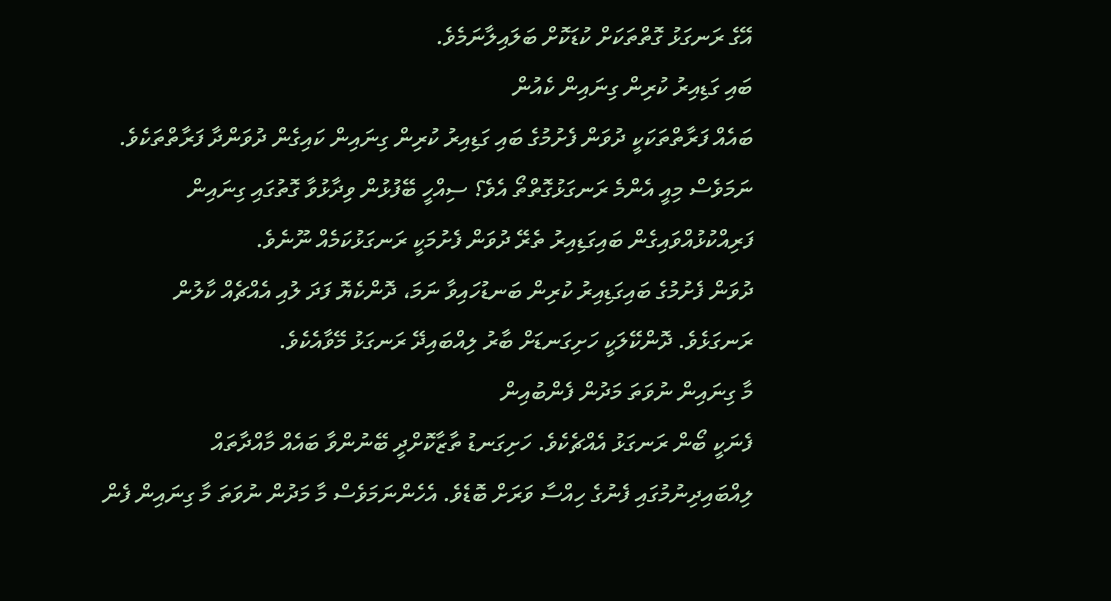އޭގެ ރަނގަޅު ގޮތްތަކަށް ކުޑަކޮށް ބަލައިލާނަމެވެ.
ބައި ގަޑިއިރު ކުރިން ގިނައިން ކެއުން
ބައެއް ފަރާތްތަކަކީ ދުވަން ފެށުމުގެ ބައި ގަޑިއިރު ކުރިން ގިނައިން ކައިގެން ދުވަންދާ ފަރާތްތަކެވެ. ނަމަވެސް މިއީ އެންމެ ރަނގަޅުގޮތްތޯ އެވެ؟ ސިއްހީ ބޭފުޅުން ވިދާޅުވާ ގޮތުގައި ގިނައިން ފަރިއްކުޅުއްވައިގެން ބައިގަޑިއިރު ތެރޭ ދުވަން ފެށުމަކީ ރަނގަޅުކަމެއް ނޫނެވެ.
ދުވަން ފެށުމުގެ ބައިގަޑިއިރު ކުރިން ބަނޑުހައިވާ ނަމަ، ދޮންކެޔޮ ފަދަ ލުއި އެއްޗެއް ކާލުން ރަނގަޅެވެ. ދޮންކޭލަކީ ހަށިގަނޑަށް ބާރު ލިއްބައިދޭ ރަނގަޅު މޭވާއެކެވެ.
މާ ގިނައިން ނުވަތަ މަދުން ފެންބުއިން
ފެނަކީ ބޯން ރަނގަޅު އެއްޗެކެވެ. ހަށިގަނޑު ތާޒާކޮށްދީ ބޭނުންވާ ބައެއް މާއްދާތައް ލިއްބައިދިނުމުގައި ފެނުގެ ހިއްސާ ވަރަށް ބޮޑެވެ. އެހެންނަމަވެސް މާ މަދުން ނުވަތަ މާ ގިނައިން ފެން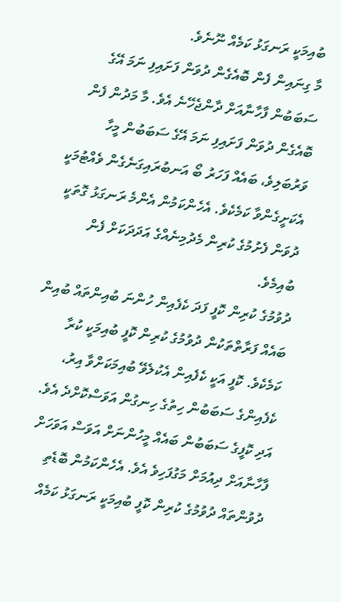ބުއިމަކީ ރަނގަޅު ކަމެއް ނޫނެވެ.
މާ ގިނައިން ފެން ބޮއެގެން ދުވަން ފަށައިފި ނަމަ އޭގެ ސަބަބުން ފާހާނާއަށް ދާންޖެހޭނެ އެވެ. މާ މަދުން ފެން ބޮއެގެން ދުވަން ފަށައިފި ނަމަ އޭގެ ސަބަބުން މީހާ ވަރުބަލިވެ، ބައެއް ފަހަރު ބޯ އަނބުރައިގަނެގެން ވެއްޓުމަކީ އެކަށީގެންވާ ކަމެކެވެ. އެހެންކަމުން އެންމެ ރަނގަޅު ގޮތަކީ ދުވަން ފެށުމުގެ ކުރިން މެދުމިނެއްގެ އަދަދަކަށް ފެން ބުއިމެވެ.
ދުވުމުގެ ކުރިން ކޮފީ ފަދަ ކެފެއިން ހުންނަ ބުއިންތައް ބުއިން
ބައެއް ފަރާތްތަކުން ދުވުމުގެ ކުރިން ކޮފީ ބުއިމަކީ ކުރާ ކަމެކެވެ. ކޮފީ އަކީ ކެފެއިން އެކުލެވޭ ބުއިމަކަށްވާ އިރު، ކެފެއިންގެ ސަބަބުން ހިތުގެ ހިނގުން އަވަސްކޮށްދެ އެވެ. އަދި ކޮފީގެ ސަބަބުން ބައެއް މީހުންނަށް އަވަސް އަވަހަށް ފާހާނާއަށް ދިއުމަށް މަގުފަހިވެ އެވެ. އެހެންކަމުން ބޮޑެތި ދުވުންތައް ދުވުމުގެ ކުރިން ކޮފީ ބުއިމަކީ ރަނގަޅު ކަމެއް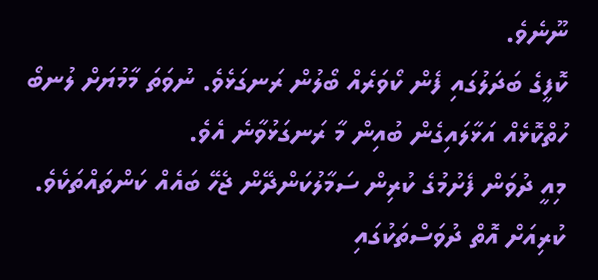ނޫނެވެ.
ކޮފީގެ ބަދަލުގައި ފެން ކޯވަރެއް ބޯލުން ރަނގަޅެވެ. ނުވަތަ މާމުޔަށް ލުނބޯ ހުތްކޮޅެއް އަޅާލައިގެން ބުއިން މާ ރަނގަޅުވާނެ އެވެ.
މިއީ ދުވަން ފެށުމުގެ ކުރިން ސަމާލުކަންދޭން ޖެހޭ ބައެއް ކަންތައްތަކެވެ. ކުރިއަށް އޮތް ދުވަސްތަކުގައި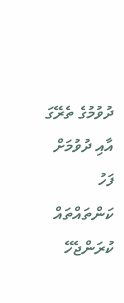ދުވުމުގެ ތެރޭގަ އާއި ދުވުމަށް ފަހު ކަންތައްތައް ކުރަންޖެހޭ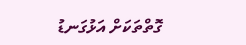ގޮތްތަކަށް އަޅުގަނޑު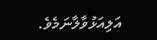އަލިއަޅުވާލާނަމެވެ.